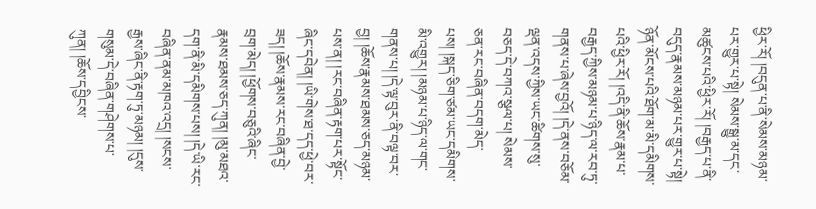ཕྱིར་རོ། །བདུན་པ་ནི་སེམས་མཉམ་པར་གྱུར་པ་སྟེ། སེམས་སྒྱུ་མ་དང་མཚུངས་པའི་ཕྱིར་རོ། །བརྒྱད་པ་ནི་བདུད་རྣམས་མཉམ་པར་གྱུར་པ་སྟེ། ཉོན་མོངས་པའི་ཐོག་མ་མི་དམིགས་པའི་ཕྱིར་རོ། །འདི་ནི་ཆོས་རྣམ་པ་བརྒྱད་ཀྱིས་མཉམ་པ་ཉིད་ལ་རབ་ཏུ་གནས་པ་ཞེས་བྱའོ། །དེ་ནས་བཅོམ་ལྡན་འདས་ཀྱིས་ཡང་ཚིགས་སུ་བཅད་དེ་བཀའ་སྩལ་པ། སེམས་ཅན་རང་བཞིན་བདག་མེད་པས། །སྐད་ཅིག་ཙམ་ཡང་དམིགས་མི་འགྱུར། །མཉམ་པ་ཉིད་ལ་གང་གནས་པ། །དེ་ལྟ་བུར་ནི་བལྟ་བར་བྱ། །ཆོས་རྣམས་ཐམས་ཅད་མཉམ་པས་ན། །རང་བཞིན་རྟག་པར་སྟོང་ཞིང་དབེན། །ཡི་གེས་ཐ་དད་ཕྱེ་བར་ཟད། །ཆོས་རྣམས་རང་བཞིན་བྱེ་བྲག་མེད། །ཕྱོགས་བཅུའི་ཞིང་རྣམས་ཐམས་ཅད་ཀུན། །མུ་མཐའ་དག་ནི་མི་དམིགས་པས། །དེ་ཡི་རང་བཞིན་ནམ་མཁའ་འདྲ། །སངས་རྒྱས་ཞིང་ནི་རྟག་ཏུ་མཉམ། །དུས་གསུམ་དེ་བཞིན་གཤེགས་པ་ཀུན། །ཆོས་དབྱིངས་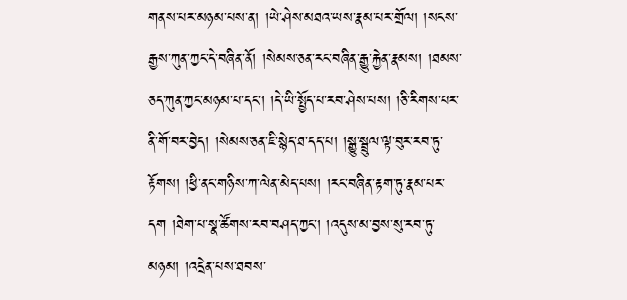གནས་པར་མཉམ་པས་ན། །ཡེ་ཤེས་མཐའ་ཡས་རྣམ་པར་གྲོལ། །སངས་རྒྱས་ཀུན་ཀྱང་དེ་བཞིན་ནོ། །སེམས་ཅན་རང་བཞིན་རྒྱུ་རྐྱེན་རྣམས། །ཐམས་ཅད་ཀུན་ཀྱང་མཉམ་པ་དང་། །དེ་ཡི་སྤྱོད་པ་རབ་ཤེས་པས། །ཅི་རིགས་པར་ནི་གོ་བར་བྱེད། །སེམས་ཅན་ཇི་སྙེད་ཐ་དད་པ། །སྒྱུ་སྦྲུལ་ལྟ་བུར་རབ་ཏུ་རྟོགས། །ཕྱི་ནང་གཉིས་ཀ་ལེན་མེད་པས། །རང་བཞིན་རྟག་ཏུ་རྣམ་པར་དག །ཐེག་པ་སྣ་ཚོགས་རབ་བཤད་ཀྱང་། །འདུས་མ་བྱས་སུ་རབ་ཏུ་མཉམ། །འདྲེན་པས་ཐབས་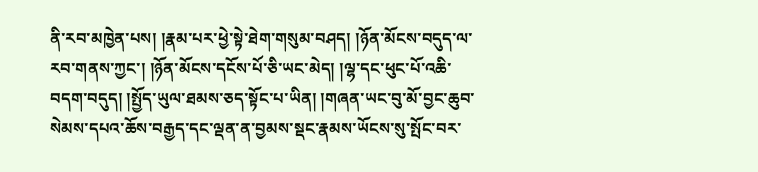ནི་རབ་མཁྱེན་པས། །རྣམ་པར་ཕྱེ་སྟེ་ཐེག་གསུམ་བཤད། །ཉོན་མོངས་བདུད་ལ་རབ་གནས་ཀྱང་། །ཉོན་མོངས་དངོས་པོ་ཅི་ཡང་མེད། །ལྷ་དང་ཕུང་པོ་འཆི་བདག་བདུད། །སྤྱོད་ཡུལ་ཐམས་ཅད་སྟོང་པ་ཡིན། །གཞན་ཡང་བུ་མོ་བྱང་ཆུབ་སེམས་དཔའ་ཆོས་བརྒྱད་དང་ལྡན་ན་བྱམས་སྡང་རྣམས་ཡོངས་སུ་སྤོང་བར་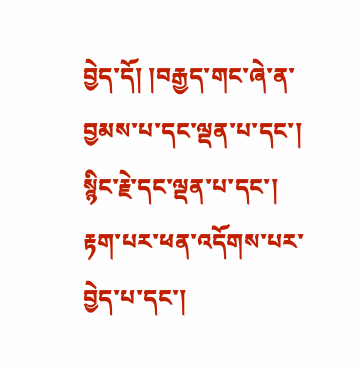བྱེད་དོ། །བརྒྱད་གང་ཞེ་ན་བྱམས་པ་དང་ལྡན་པ་དང་། སྙིང་རྗེ་དང་ལྡན་པ་དང་། རྟག་པར་ཕན་འདོགས་པར་བྱེད་པ་དང་།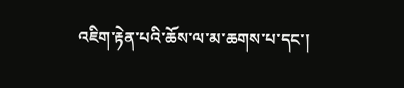འཇིག་རྟེན་པའི་ཆོས་ལ་མ་ཆགས་པ་དང་།